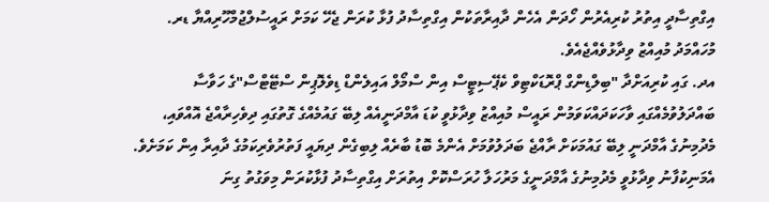އިގްތިސާދީ އިތުރު ކުރިއެރުން ހޯދަން އެހެން ދާއިރާތަކުން އިގްތިސާދު ފުޅާ ކުރަން ޖެހޭ ކަމަށް ރައީސުލްޖުމްހޫރިއްޔާ ޑރ. މުހައްމަދު މުއިއްޒު ވިދާޅުވެއްޖެއެވެ.
އދ. ގައި ކުރިއަށްދާ "ބިލްޑިންގް ޕްރޮޑަކްޓިވް ކެޕޭސިޓީސް އިން ސްމޯލް އައިލެންޑް ޑިވެލޮޕިން ސްޓޭޓްސް"ގެ ހަވާސާ ބައްދަލުވުމެއްގައި ވާހަކަދައްކަވަމުން ރައީސް މުއިއްޒު ވިދާޅުވީ ކުޑަ އާމްދަނީއެއް ލިބޭ ގައުމެއްގެ ގޮތުގައި ދިވެހިރާއްޖެ އޮއްވައި، މެދުމިނުގެ އާމްދަނީ ލިބޭ ގައުމަކަށް ރާއްޖެ ބަދަލުވުމަށް އެންމެ ބޮޑު ބާރެއް ލިބިގެން ދިޔައީ ފަތުރުވެރިކަމުގެ ދާއިރާ އިން ކަމަށެވެ.
އެމަނިކުފާނު ވިދާޅުވީ މެދުމިނުގެ އާމްދަނީގެ މަރުހަލާ ހުރަސްކޮށް އިތުރަށް އިގްތިސާދު ފުޅާކުރަން މިވަގުތު ގިނަ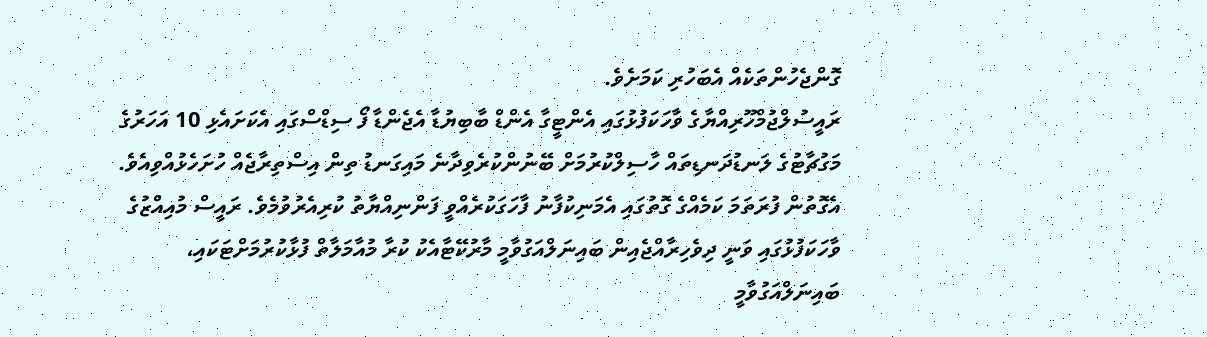ގޮންޖެހުންތަކެއް އެބަހުރި ކަމަށެވެ.
ރައީސުލްޖުމްހޫރިއްޔާގެ ވާހަކަފުޅުގައި އެންޓީގާ އެންޑް ބާބިޔުޑާ އެޖެންޑާ ފޯ ސިޑްސްގައި އެކަށައެޅި 10 އަހަރުގެ މަގުޗާޓުގެ ލަނޑުދަނޑިތައް ހާސިލްކުރުމަށް ބޭނުންކުރެވިދާނެ މައިގަނޑު ތިން އިސްތިރާޖެއް ހުށަހެޅުއްވިއެވެ.
އެގޮތުން ފުރަތަމަ ކަމެއްގެ ގޮތުގައި އެމަނިކުފާނު ފާހަގަކުރެއްވީ ފަންނިއްޔާތު ކުރިއެރުވުމެވެ. ރައީސް މުއިއްޒުގެ ވާހަކަފުޅުގައި ވަނީ ދިވެހިރާއްޖެއިން ބައިނަލްއަގުވާމީ މާރުކޭޓާއެކު ކުރާ މުއާމަލާތް ފުޅާކުރުމަށްޓަކައި، ބައިނަލްއަގުވާމީ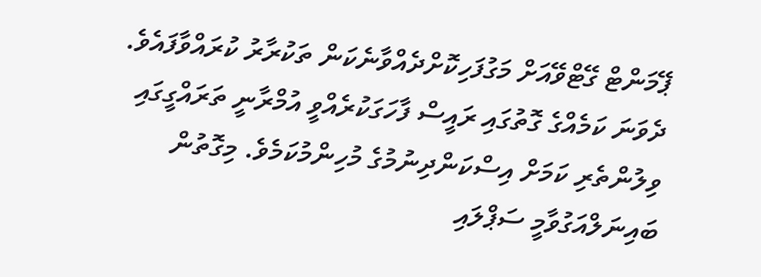ޕޭމަންޓް ގޭޓްވޭއަށް މަގުފަހިކޮށްދެއްވާނެކަން ތަކުރާރު ކުރައްވާފައެވެ.
ދެވަނަ ކަމެއްގެ ގޮތުގައި ރައީސް ފާހަގަކުރެއްވީ އުމްރާނީ ތަރައްގީގައި ވިލުންތެރި ކަމަށް އިސްކަންދިނުމުގެ މުހިންމުކަމެވެ. މިގޮތުން ބައިނަލްއަގުވާމީ ސަޕްލައި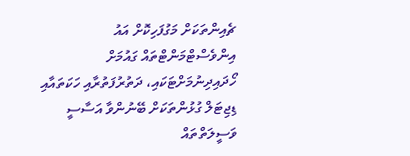ޗެއިންތަކަށް މަގުފަހިކޮށް އައު އިންވެސްޓްމަންޓްތައް ގައުމަށް ހޯދައިދިނުމަށްޓަކައި، ދަތުރުފަތުރާއި ހަކަތައާއި ޑިޖިޓަލް ގުޅުންތަކަށް ބޭނުންވާ އަސާސީ ވަސީލަތްތައް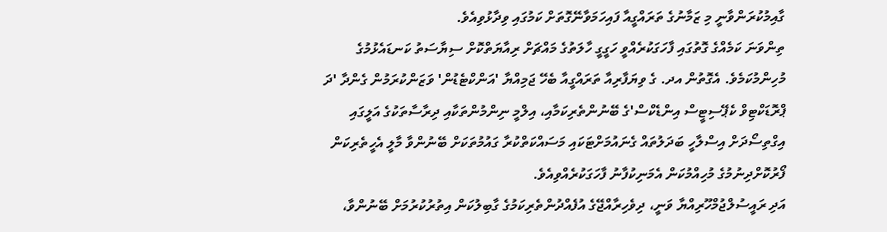ގާއިމުކުރަންވާނީ މި ޒަމާނުގެ ތަރައްގީއާ ފައިހަމަވާނޭގޮތަށް ކަމުގައި ވިދާޅުވިއެވެ.
ތިންވަނަ ކަމެއްގެ ގޮތުގައި ފާހަގަކުރެއްވީ ހަގީގީ ހާލަތުގެ މައްޗަށް ރިއާޔަތްކޮށް ސިޔާސަތު ކަނޑައެޅުމުގެ މުހިންމުކަމެވެ. އެގޮތުން އދ. ގެ ވިޔަފާރިއާ ތަރައްގީއާ ބެހޭ ޖަމިއްޔާ 'އަންކްޓެޑުން' ވަޒަންކުރަމުން ގެންދާ 'ދަ ޕްރޮޑަކްޓިވް ކެޕޭސިޓީސް އިންޑެކްސް'ގެ ބޭނުންތެރިކަމާއި، އިލްމީ ނިންމުންތަކާއި ދިރާސާތަކުގެ އަލީގައި އިގްތިސޯދަށް އިސްލާހީ ބަދަލުތައް ގެނައުމަށްޓަކައި މަސައްކަތްކުރާ ގައުމުތަކަށް ބޭނުންވާ މާލީ އެހީތެރިކަން ފޯރުކޮށްދިނުމުގެ މުހިއްމުކަން އެމަނިކުފާނު ފާހަގަކުރެއްވިއެވެ.
އަދި ރައީސުލްޖުމްހޫރިއްޔާ ވަނީ، ދިވެހިރާއްޖޭގެ އުފެއްދުންތެރިކަމުގެ ގާބިލުކަން އިތުރުކުރުމަށް ބޭނުންވާ،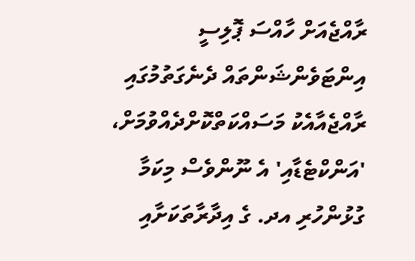ރާއްޖެއަށް ހާއްސަ ޕޮލިސީ އިންޓަވެންޝަންތައް ދެނެގަތުމުގައި ރާއްޖެއާއެކު މަސައްކަތްކޮށްދެއްވުމަށް، 'އަންކްޓެޑާއި' އެ ނޫންވެސް މިކަމާ ގުޅުންހުރި އދ. ގެ އިދާރާތަކަށާއި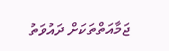ޖަމާއަތްތަކަށް ދައުވަތު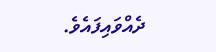ދެއްވައިފައެވެ.